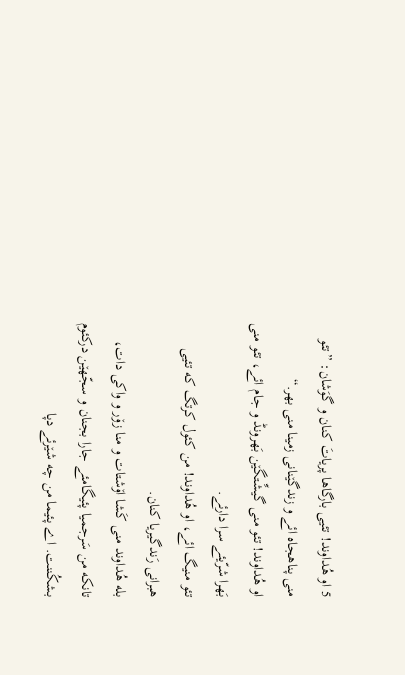5 او هُداوند! تئیی بارگاها پریاتَ کنان و گوَشان: ”تئو منی پناهجاه ائے و زندگێنانی زمینا منی بهر.“
او هُداوند! تئو منی گیشِّتگێن بَهرونڈ و جام ائے، تئو منی بَهرا شرّیئے سرا دارئے.
تئو منیگ ائے، او هُداوند! من کئول کرتگ که تئیی هبرانی رَندگیریا کنان.
بله هُداوند منی کَشا اۆشتات و منا زۆر و واکی دات، تانکه من سَرجمیا پئیگامئے جارا بجنان و سجّهێن درکئوم بشکُننت. اے پئیما من چه شێرئے دپا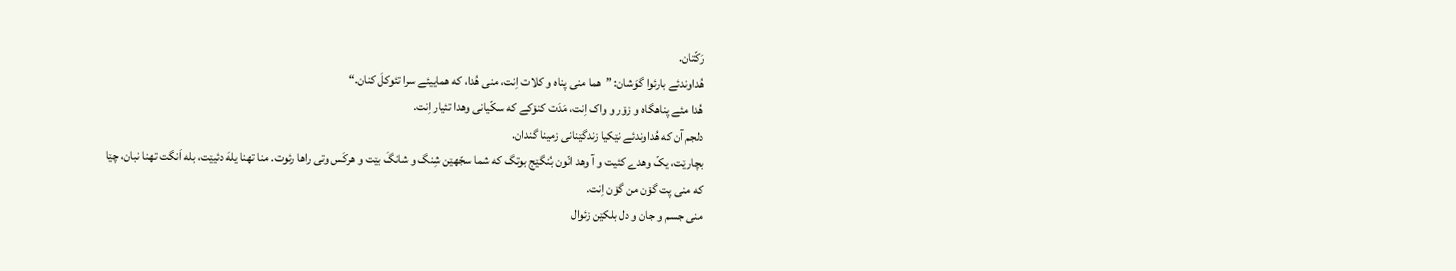رَکّتان.
هُداوندئے بارئوا گوَشان: ”هما منی پناه و کلات اِنت، منی هُدا، که هماییئے سرا تئوکلَ کنان.“
هُدا مئے پناهگاه و زۆر و واک اِنت، مَدَت کنۆکے که سکّیانی وهدا تئیار اِنت.
دلجم آن که هُداوندئے نێکیا زندگێنانی زمینا گندان.
بچارێت، یکّ وهدے کئیت و آ وهد انّون بُنگێج بوتگ که شما سجّهێن شِنگ و شانگَ بێت و هرکَس وتی راها رئوت. منا تهنا یلهَ دئیێت، بله اَنگت تهنا نبان، چێا که منی پت گۆن من گۆن اِنت.
منی جسم و جان و دل بلکێن زئوال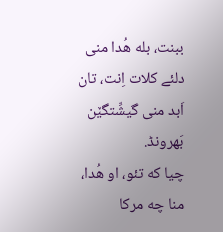ببنت، بله هُدا منی دلئے کلات اِنت، تان اَبد منی گیشِّتگێن بَهرونڈ.
چیا که تئو، او هُدا، منا چه مرکا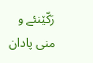رَکّێنئے و منی پادان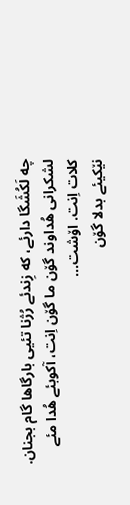چه لَکُشَگا دارئے، که زِندئے رُژنا تئیی بارگاها گام بجنان.
لشکرانی هُداوند گۆن ما گۆن اِنت، آکوبئے هُدا مئے کلات اِنت. اۆشت...
نێکیئے بدلا گۆن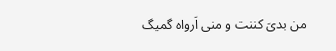من بدیَ کننت و منی اَرواه گمیگ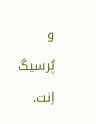و پُرسیگ اِنت.